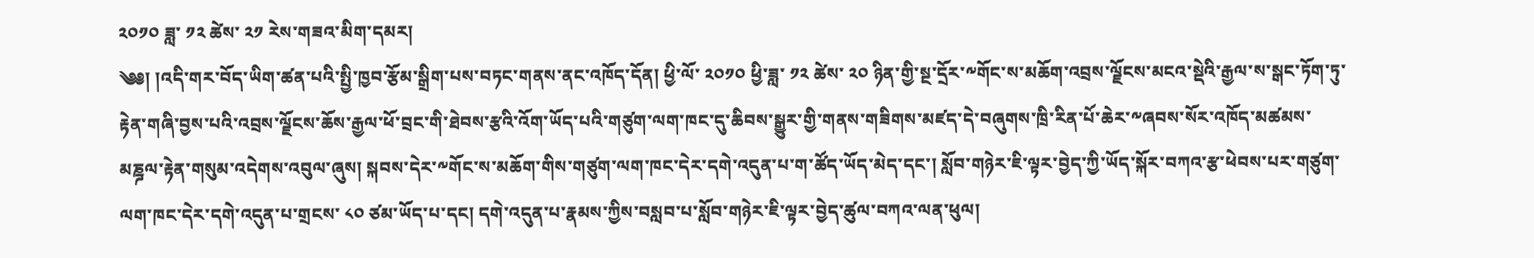༢༠༡༠ ཟླ་ ༡༢ ཚེས་ ༢༡ རེས་གཟའ་མིག་དམར།
༄༅། །འདི་གར་བོད་ཡིག་ཚན་པའི་སྤྱི་ཁྱབ་རྩོམ་སྒྲིག་པས་བཏང་གནས་ནང་འཁོད་དོན། ཕྱི་ལོ་ ༢༠༡༠ ཕྱི་ཟླ་ ༡༢ ཚེས་ ༢༠ ཉིན་གྱི་སྔ་དྲོར་༸གོང་ས་མཆོག་འབྲས་ལྗོངས་མངའ་སྡེའི་རྒྱལ་ས་སྒང་ཏོག་ཏུ་རྟེན་གཞི་བྱས་པའི་འབྲས་ལྗོངས་ཆོས་རྒྱལ་ཕོ་བྲང་གི་ཐེབས་རྩའི་འོག་ཡོད་པའི་གཙུག་ལག་ཁང་དུ་ཆིབས་སྒྱུར་གྱི་གནས་གཟིགས་མཛད་དེ་བཞུགས་ཁྲི་རིན་པོ་ཆེར་༸ཞབས་སོར་འཁོད་མཚམས་མཎྜལ་རྟེན་གསུམ་འདེགས་འབུལ་ཞུས། སྐབས་དེར་༸གོང་ས་མཆོག་གིས་གཙུག་ལག་ཁང་དེར་དགེ་འདུན་པ་ག་ཚོད་ཡོད་མེད་དང་། སློབ་གཉེར་ཇི་ལྟར་བྱེད་ཀྱི་ཡོད་སྐོར་བཀའ་རྩ་ཕེབས་པར་གཙུག་ལག་ཁང་དེར་དགེ་འདུན་པ་གྲངས་ ༨༠ ཙམ་ཡོད་པ་དང། དགེ་འདུན་པ་རྣམས་ཀྱིས་བསླབ་པ་སློབ་གཉེར་ཇི་ལྟར་བྱེད་ཚུལ་བཀའ་ལན་ཕུལ།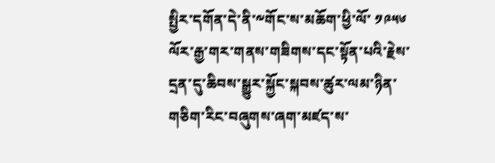སྤྱིར་དགོན་དེ་ནི་༸གོང་ས་མཆོག་ཕྱི་ལོ་ ༡༩༥༦ ལོར་རྒྱ་གར་གནས་གཟིགས་དང་སྟོན་པའི་རྗེས་དྲན་དུ་ཆིབས་སྒྱུར་སྐྱོང་སྐབས་ཚུར་ལམ་ཉིན་གཅིག་རིང་བཞུགས་ཞག་མཛད་ས་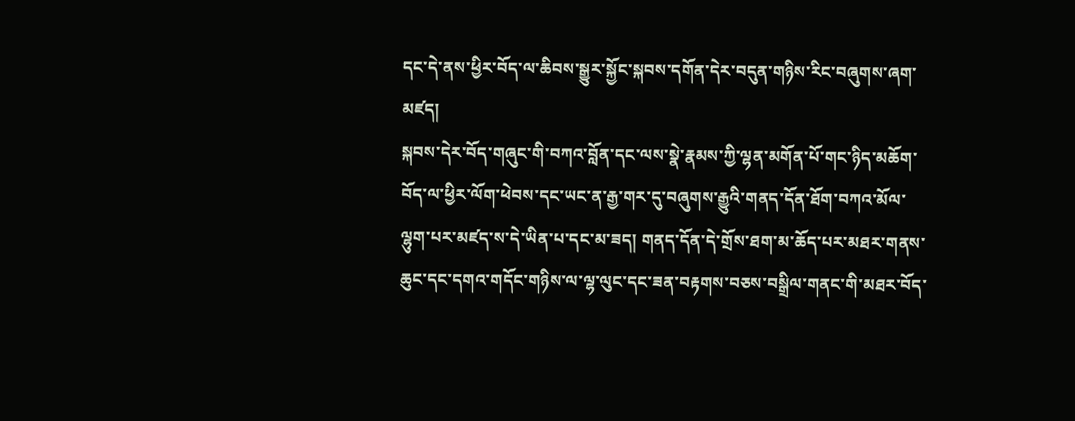དང་དེ་ནས་ཕྱིར་བོད་ལ་ཆིབས་སྒྱུར་སྐྱོང་སྐབས་དགོན་དེར་བདུན་གཉིས་རིང་བཞུགས་ཞག་མཛད།
སྐབས་དེར་བོད་གཞུང་གི་བཀའ་བློན་དང་ལས་སྣེ་རྣམས་ཀྱི་ལྷན་མགོན་པོ་གང་ཉིད་མཆོག་བོད་ལ་ཕྱིར་ལོག་ཕེབས་དང་ཡང་ན་རྒྱ་གར་དུ་བཞུགས་རྒྱུའི་གནད་དོན་ཐོག་བཀའ་མོལ་ལྷུག་པར་མཛད་ས་དེ་ཡིན་པ་དང་མ་ཟད། གནད་དོན་དེ་གྲོས་ཐག་མ་ཆོད་པར་མཐར་གནས་ཆུང་དང་དགའ་གདོང་གཉིས་ལ་ལྷ་ལུང་དང་ཟན་བརྟགས་བཅས་བསྒྲིལ་གནང་གི་མཐར་བོད་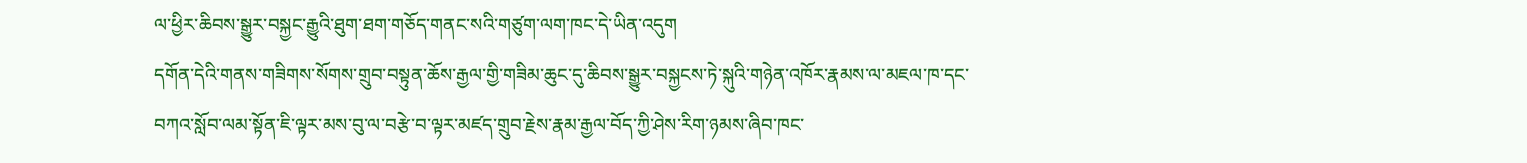ལ་ཕྱིར་ཆིབས་སྒྱུར་བསྐྱང་རྒྱུའི་ཐུག་ཐག་གཅོད་གནང་སའི་གཙུག་ལག་ཁང་དེ་ཡིན་འདུག
དགོན་དེའི་གནས་གཟིགས་སོགས་གྲུབ་བསྟུན་ཆོས་རྒྱལ་གྱི་གཟིམ་ཆུང་དུ་ཆིབས་སྒྱུར་བསྐྱངས་ཏེ་སྐུའི་གཉེན་འཁོར་རྣམས་ལ་མཇལ་ཁ་དང་བཀའ་སློབ་ལམ་སྟོན་ཇི་ལྟར་མས་བུ་ལ་བརྩེ་བ་ལྟར་མཛད་གྲུབ་རྗེས་རྣམ་རྒྱལ་བོད་ཀྱི་ཤེས་རིག་ཉམས་ཞིབ་ཁང་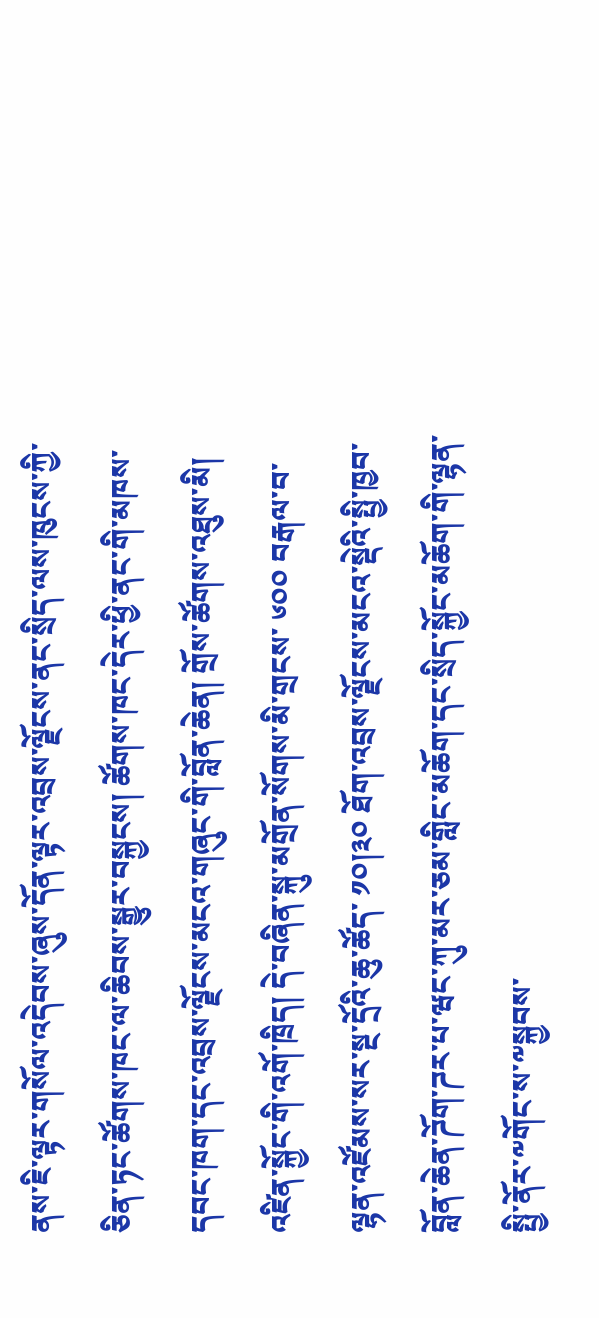ནས་ཇི་ལྟར་གསོལ་འདེབས་ཞུས་དོན་ལྟར་འབྲས་ལྗོངས་ནང་སྲིད་ལས་ཁུངས་ཀྱི་ཅིན་ཏང་ཚོགས་ཁང་ལ་ཆིབས་སྒྱུར་བསྐྱངས། ཚོགས་ཁང་དེར་ཕྱི་ནང་གི་མཁས་དབང་ཁག་དང་འབྲས་ལྗོངས་མངའ་གཞུང་གི་བློན་ཆེན། གྲོས་ཚོགས་འཐུས་མི། འཛིན་སྐྱོང་གི་འགོ་ཁྲིད། དེ་བཞིན་སྐུ་མགྲོན་སོགས་མི་གྲངས་ ༦༠༠ བརྒལ་བ་ལྷན་འཛོམས་སར་སྔ་དྲོའི་ཆུ་ཚོད་ ༡༠།༣༠ ཐོག་འབྲས་ལྗོངས་མངའ་སྡེའི་སྤྱི་ཁྱབ་བློན་ཆེན་ཌོག་ཌར་པ་ཝང་ཀུ་མར་ཅམ་གླིང་མཆོག་དང་སྲིད་སྐྱོང་མཆོག་གི་ལྷན་སྤྱི་ནོར་༸གོང་ས་༸སྐྱབས་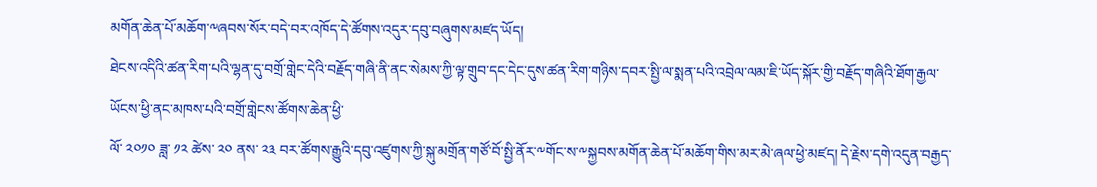མགོན་ཆེན་པོ་མཆོག་༸ཞབས་སོར་བདེ་བར་འཁོད་དེ་ཚོགས་འདུར་དབུ་བཞུགས་མཛད་ཡོད།
ཐེངས་འདིའི་ཚན་རིག་པའི་ལྷན་དུ་བགྲོ་གླེང་དེའི་བརྗོད་གཞི་ནི་ནང་སེམས་ཀྱི་ལྟ་གྲུབ་དང་དེང་དུས་ཚན་རིག་གཉིས་དབར་སྤྱི་ལ་སྨན་པའི་འབྲེལ་ལམ་ཇི་ཡོད་སྐོར་གྱི་བརྗོད་གཞིའི་ཐོག་རྒྱལ་ཡོངས་ཕྱི་ནང་མཁས་པའི་བགྲོ་གླེངས་ཚོགས་ཆེན་ཕྱི་
ལོ་ ༢༠༡༠ ཟླ་ ༡༢ ཚེས་ ༢༠ ནས་ ༢༣ བར་ཚོགས་རྒྱུའི་དབུ་འཛུགས་ཀྱི་སྐུ་མགྲོན་གཙོ་བོ་སྤྱི་ནོར་༸གོང་ས་༸སྐྱབས་མགོན་ཆེན་པོ་མཆོག་གིས་མར་མེ་ཞལ་ཕྱེ་མཛད། དེ་རྗེས་དགེ་འདུན་བརྒྱད་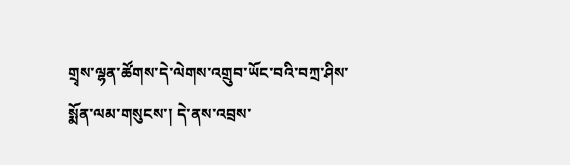གྲྭས་ལྷན་ཚོགས་དེ་ལེགས་འགྲུབ་ཡོང་བའི་བཀྲ་ཤིས་སྨོན་ལམ་གསུངས་། དེ་ནས་འབྲས་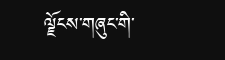ལྗོངས་གཞུང་གི་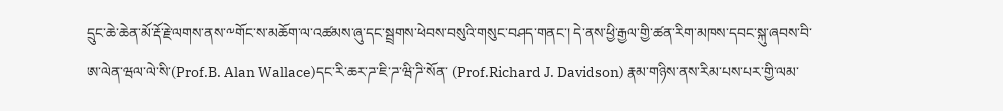དྲུང་ཆེ་ཆེན་མོ་རྡོ་རྗེ་ལགས་ནས་༸གོང་ས་མཆོག་ལ་འཚམས་ཞུ་དང་སྦྲགས་ཕེབས་བསུའི་གསུང་བཤད་གནང་། དེ་ནས་ཕྱི་རྒྱལ་གྱི་ཚན་རིག་མཁས་དབང་སྐུ་ཞབས་བི་ཨ་ལེན་ཝལ་ལེ་སི་(Prof.B. Alan Wallace)དང་རི་ཆར་ཌ་ཇི་ཌ་ཝི་ཌི་སོན་ (Prof.Richard J. Davidson) རྣམ་གཉིས་ནས་རིམ་པས་པར་གྱི་ལམ་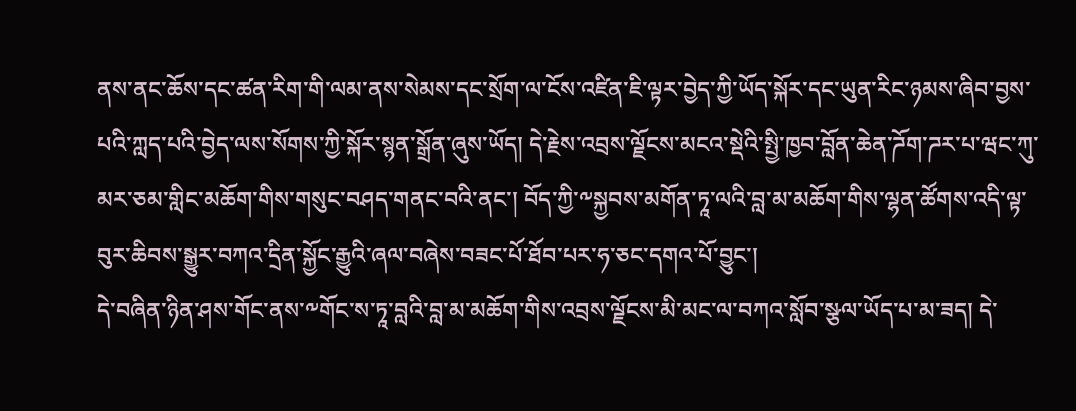ནས་ནང་ཆོས་དང་ཚན་རིག་གི་ལམ་ནས་སེམས་དང་སྲོག་ལ་ངོས་འཛིན་ཇི་ལྟར་བྱེད་ཀྱི་ཡོད་སྐོར་དང་ཡུན་རིང་ཉམས་ཞིབ་བྱས་པའི་ཀླད་པའི་བྱེད་ལས་སོགས་ཀྱི་སྐོར་སྙན་སྒྲོན་ཞུས་ཡོད། དེ་རྗེས་འབྲས་ལྗོངས་མངའ་སྡེའི་སྤྱི་ཁྱབ་བློན་ཆེན་ཌོག་ཌར་པ་ཝང་ཀུ་མར་ཅམ་གླིང་མཆོག་གིས་གསུང་བཤད་གནང་བའི་ནང་། བོད་ཀྱི་༸སྐྱབས་མགོན་ཏཱ་ལའི་བླ་མ་མཆོག་གིས་ལྷན་ཚོགས་འདི་ལྟ་བུར་ཆིབས་སྒྱུར་བཀའ་དྲིན་སྐྱོང་རྒྱུའི་ཞལ་བཞེས་བཟང་པོ་ཐོབ་པར་ཧ་ཅང་དགའ་པོ་བྱུང་།
དེ་བཞིན་ཉིན་ཤས་གོང་ནས་༸གོང་ས་ཏཱ་བླའི་བླ་མ་མཆོག་གིས་འབྲས་ལྗོངས་མི་མང་ལ་བཀའ་སློབ་སྩལ་ཡོད་པ་མ་ཟད། དེ་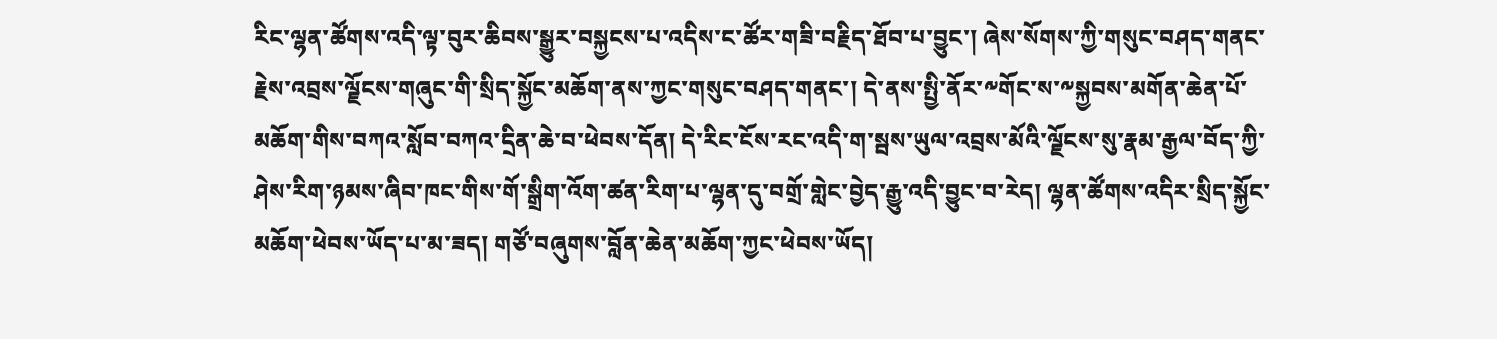རིང་ལྷན་ཚོགས་འདི་ལྟ་བུར་ཆིབས་སྒྱུར་བསྐྱངས་པ་འདིས་ང་ཚོར་གཟི་བརྗིད་ཐོབ་པ་བྱུང་། ཞེས་སོགས་ཀྱི་གསུང་བཤད་གནང་རྗེས་འབྲས་ལྗོངས་གཞུང་གི་སྲིད་སྐྱོང་མཆོག་ནས་ཀྱང་གསུང་བཤད་གནང་། དེ་ནས་སྤྱི་ནོར་༸གོང་ས་༸སྐྱབས་མགོན་ཆེན་པོ་མཆོག་གིས་བཀའ་སློབ་བཀའ་དྲིན་ཆེ་བ་ཕེབས་དོན། དེ་རིང་ངོས་རང་འདི་ག་སྦས་ཡུལ་འབྲས་མོའི་ལྗོངས་སུ་རྣམ་རྒྱལ་བོད་ཀྱི་ཤེས་རིག་ཉམས་ཞིབ་ཁང་གིས་གོ་སྒྲིག་འོག་ཚན་རིག་པ་ལྷན་དུ་བགྲོ་གླེང་བྱེད་རྒྱུ་འདི་བྱུང་བ་རེད། ལྷན་ཚོགས་འདིར་སྲིད་སྐྱོང་མཆོག་ཕེབས་ཡོད་པ་མ་ཟད། གཙོ་བཞུགས་བློན་ཆེན་མཆོག་ཀྱང་ཕེབས་ཡོད།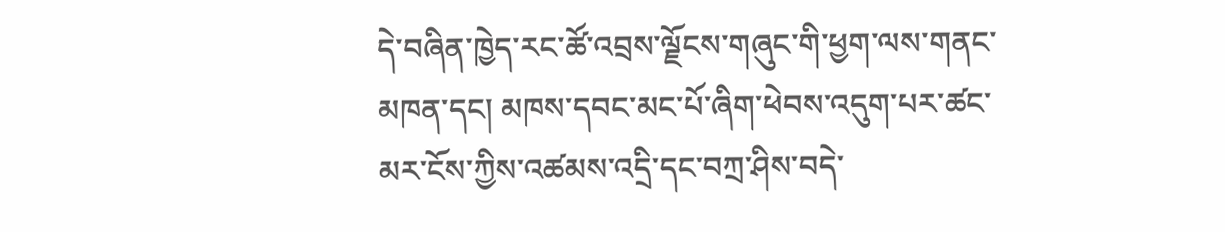དེ་བཞིན་ཁྱེད་རང་ཚོ་འབྲས་ལྗོངས་གཞུང་གི་ཕྱག་ལས་གནང་མཁན་དང། མཁས་དབང་མང་པོ་ཞིག་ཕེབས་འདུག་པར་ཚང་མར་ངོས་ཀྱིས་འཚམས་འདྲི་དང་བཀྲ་ཤིས་བདེ་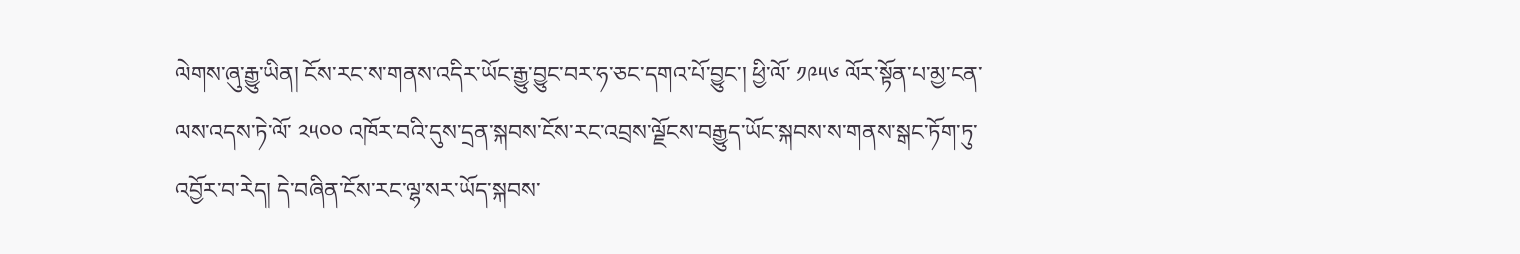ལེགས་ཞུ་རྒྱུ་ཡིན། ངོས་རང་ས་གནས་འདིར་ཡོང་རྒྱུ་བྱུང་བར་ཧ་ཅང་དགའ་པོ་བྱུང་། ཕྱི་ལོ་ ༡༩༥༦ ལོར་སྟོན་པ་མྱ་ངན་ལས་འདས་ཏེ་ལོ་ ༢༥༠༠ འཁོར་བའི་དུས་དྲན་སྐབས་ངོས་རང་འབྲས་ལྗོངས་བརྒྱུད་ཡོང་སྐབས་ས་གནས་སྒང་ཏོག་ཏུ་འབྱོར་བ་རེད། དེ་བཞིན་ངོས་རང་ལྷ་སར་ཡོད་སྐབས་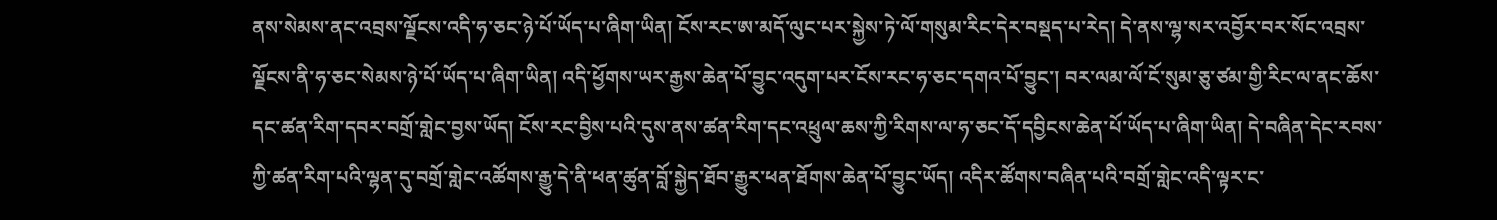ནས་སེམས་ནང་འབྲས་ལྗོངས་འདི་ཧ་ཅང་ཉེ་པོ་ཡོད་པ་ཞིག་ཡིན། ངོས་རང་ཨ་མདོ་ལུང་པར་སྐྱེས་ཏེ་ལོ་གསུམ་རིང་དེར་བསྡད་པ་རེད། དེ་ནས་ལྷ་སར་འབྱོར་བར་སོང་འབྲས་ལྗོངས་ནི་ཧ་ཅང་སེམས་ཉེ་པོ་ཡོད་པ་ཞིག་ཡིན། འདི་ཕྱོགས་ཡར་རྒྱས་ཆེན་པོ་བྱུང་འདུག་པར་ངོས་རང་ཧ་ཅང་དགའ་པོ་བྱུང་། བར་ལམ་ལོ་ངོ་སུམ་ཅུ་ཙམ་གྱི་རིང་ལ་ནང་ཆོས་དང་ཚན་རིག་དབར་བགྲོ་གླེང་བྱས་ཡོད། ངོས་རང་བྱིས་པའི་དུས་ནས་ཚན་རིག་དང་འཕྲུལ་ཆས་ཀྱི་རིགས་ལ་ཧ་ཅང་དོ་དབྱིངས་ཆེན་པོ་ཡོད་པ་ཞིག་ཡིན། དེ་བཞིན་དེང་རབས་ཀྱི་ཚན་རིག་པའི་ལྷན་དུ་བགྲོ་གླེང་འཚོགས་རྒྱུ་དེ་ནི་ཕན་ཚུན་བློ་སྐྱེད་ཐོབ་རྒྱུར་ཕན་ཐོགས་ཆེན་པོ་བྱུང་ཡོད། འདིར་ཚོགས་བཞིན་པའི་བགྲོ་གླེང་འདི་ལྟར་ང་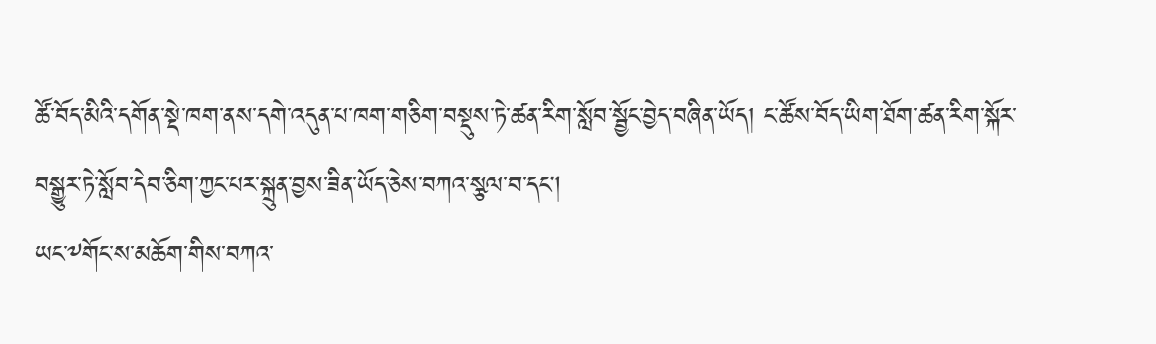ཚོ་བོད་མིའི་དགོན་སྡེ་ཁག་ནས་དགེ་འདུན་པ་ཁག་གཅིག་བསྡུས་ཏེ་ཚན་རིག་སློབ་སྦྱོང་བྱེད་བཞིན་ཡོད། ང་ཚོས་བོད་ཡིག་ཐོག་ཚན་རིག་སྐོར་བསྒྱུར་ཏེ་སློབ་དེབ་ཅིག་ཀྱང་པར་སྐྲུན་བྱས་ཟིན་ཡོད་ཅེས་བཀའ་སྩལ་བ་དང།
ཡང་༸གོང་ས་མཆོག་གིས་བཀའ་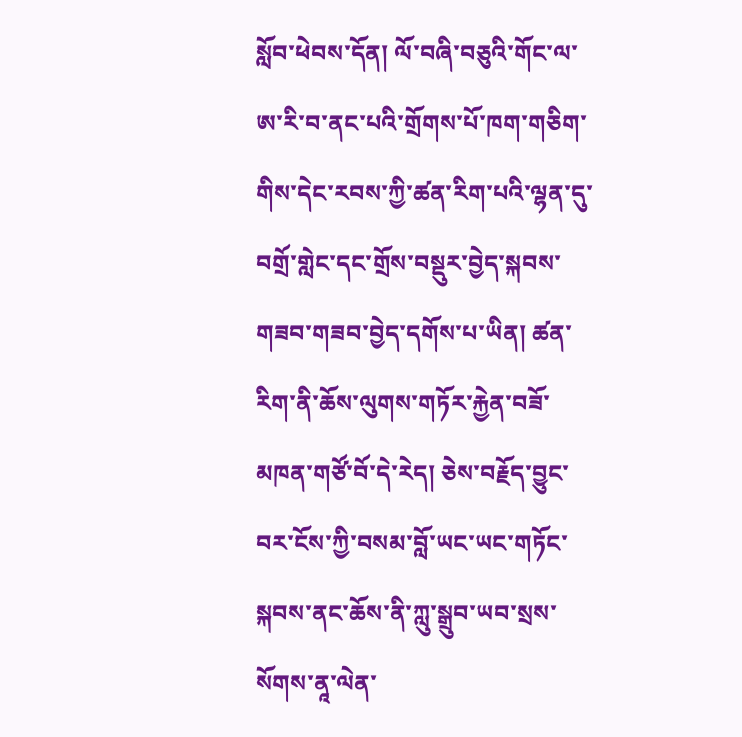སློབ་ཕེབས་དོན། ལོ་བཞི་བཅུའི་གོང་ལ་ཨ་རི་བ་ནང་པའི་གྲོགས་པོ་ཁག་གཅིག་གིས་དེང་རབས་ཀྱི་ཚན་རིག་པའི་ལྷན་དུ་བགྲོ་གླེང་དང་གྲོས་བསྡུར་བྱེད་སྐབས་གཟབ་གཟབ་བྱེད་དགོས་པ་ཡིན། ཚན་རིག་ནི་ཆོས་ལུགས་གཏོར་རྐྱེན་བཟོ་མཁན་གཙོ་བོ་དེ་རེད། ཅེས་བརྗོད་བྱུང་བར་ངོས་ཀྱི་བསམ་བློ་ཡང་ཡང་གཏོང་སྐབས་ནང་ཆོས་ནི་ཀླུ་སྒྲུབ་ཡབ་སྲས་སོགས་ནཱ་ལེན་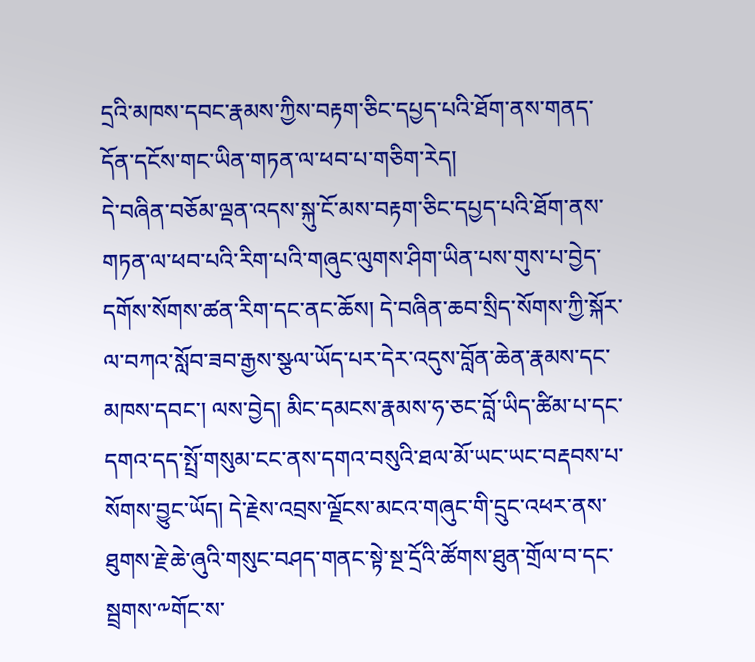དྲའི་མཁས་དབང་རྣམས་ཀྱིས་བརྟག་ཅིང་དཔྱད་པའི་ཐོག་ནས་གནད་དོན་དངོས་གང་ཡིན་གཏན་ལ་ཕབ་པ་གཅིག་རེད།
དེ་བཞིན་བཅོམ་ལྡན་འདས་སྐུ་ངོ་མས་བརྟག་ཅིང་དཔྱད་པའི་ཐོག་ནས་གཏན་ལ་ཕབ་པའི་རིག་པའི་གཞུང་ལུགས་ཤིག་ཡིན་པས་གུས་པ་བྱེད་དགོས་སོགས་ཚན་རིག་དང་ནང་ཆོས། དེ་བཞིན་ཆབ་སྲིད་སོགས་ཀྱི་སྐོར་ལ་བཀའ་སློབ་ཟབ་རྒྱས་སྩལ་ཡོད་པར་དེར་འདུས་བློན་ཆེན་རྣམས་དང་མཁས་དབང་། ལས་བྱེད། མིང་དམངས་རྣམས་ཧ་ཅང་བློ་ཡིད་ཚིམ་པ་དང་དགའ་དད་སྤྲོ་གསུམ་ངང་ནས་དགའ་བསུའི་ཐལ་མོ་ཡང་ཡང་བརྡབས་པ་སོགས་བྱུང་ཡོད། དེ་རྗེས་འབྲས་ལྗོངས་མངའ་གཞུང་གི་དྲུང་འཕར་ནས་ཐུགས་རྗེ་ཆེ་ཞུའི་གསུང་བཤད་གནང་སྟེ་སྔ་དྲོའི་ཚོགས་ཐུན་གྲོལ་བ་དང་སྦྲགས་༸གོང་ས་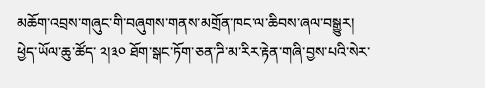མཆོག་འབྲས་གཞུང་གི་བཞུགས་གནས་མགྲོན་ཁང་ལ་ཆིབས་ཞལ་བསྒྱུར།
ཕྱེད་ཡོལ་ཆུ་ཚོད་ ༢།༣༠ ཐོག་སྒང་ཏོག་ཅན་ཌི་མ་རིར་རྟེན་གཞི་བྱས་པའི་སེར་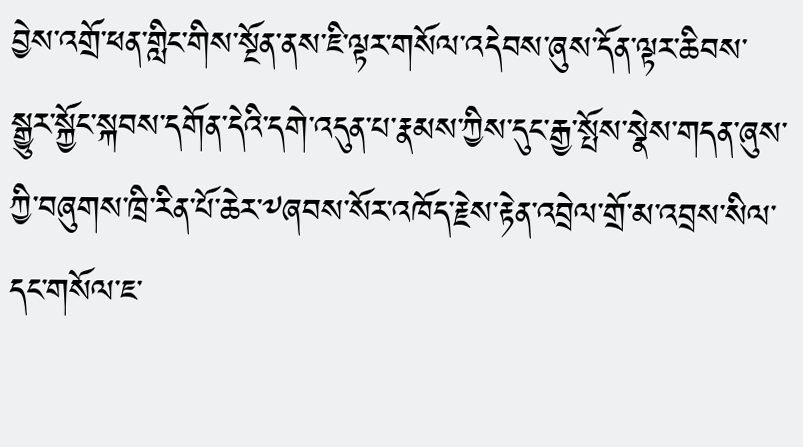བྱེས་འགྲོ་ཕན་གླིང་གིས་སྔོན་ནས་ཇི་ལྟར་གསོལ་འདེབས་ཞུས་དོན་ལྟར་ཆིབས་སྒྱུར་སྐྱོང་སྐབས་དགོན་དེའི་དགེ་འདུན་པ་རྣམས་ཀྱིས་དུང་རྒྱ་སྤོས་སྣེས་གདན་ཞུས་ཀྱི་བཞུགས་ཁྲི་རིན་པོ་ཆེར་༸ཞབས་སོར་འཁོད་རྗེས་རྟེན་འབྲེལ་གྲོ་མ་འབྲས་སིལ་དང་གསོལ་ཇ་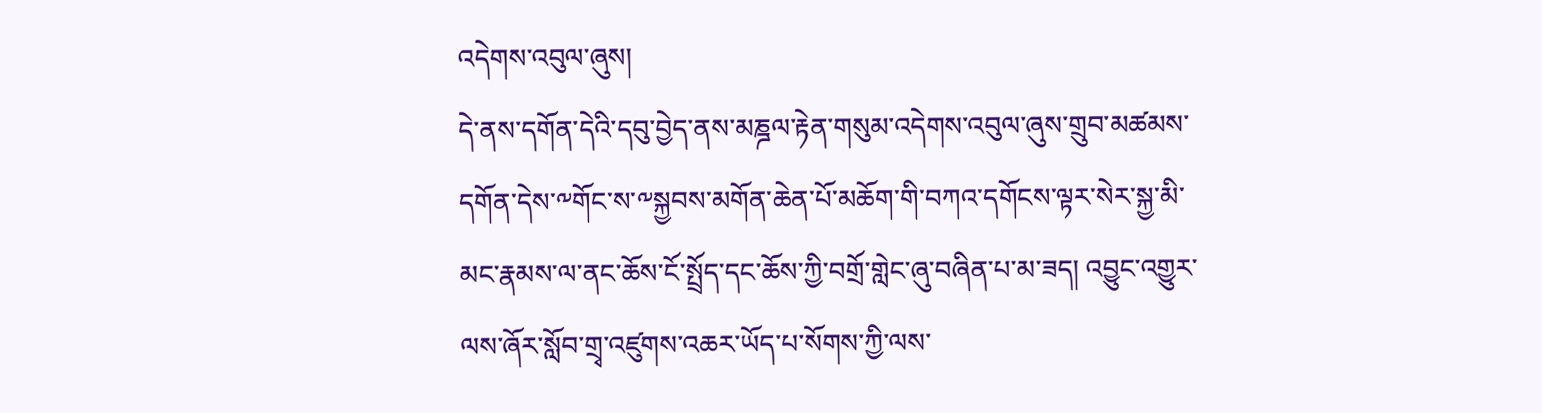འདེགས་འབུལ་ཞུས།
དེ་ནས་དགོན་དེའི་དབུ་བྱེད་ནས་མཎྜལ་རྟེན་གསུམ་འདེགས་འབུལ་ཞུས་གྲུབ་མཚམས་དགོན་དེས་༸གོང་ས་༸སྐྱབས་མགོན་ཆེན་པོ་མཆོག་གི་བཀའ་དགོངས་ལྟར་སེར་སྐྱ་མི་མང་རྣམས་ལ་ནང་ཆོས་ངོ་སྤྲོད་དང་ཆོས་ཀྱི་བགྲོ་གླེང་ཞུ་བཞིན་པ་མ་ཟད། འབྱུང་འགྱུར་ལས་ཞོར་སློབ་གྲྭ་འཛུགས་འཆར་ཡོད་པ་སོགས་ཀྱི་ལས་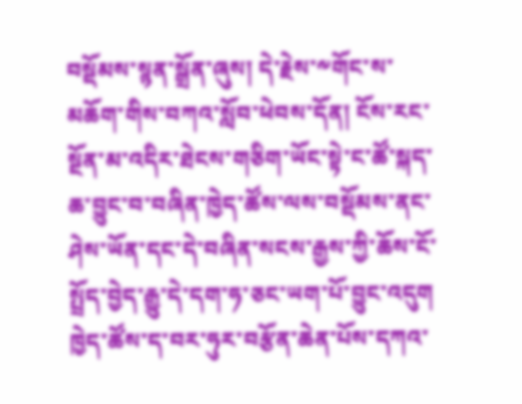བསྡོམས་སྙན་སྒྲོན་ཞུས། དེ་རྗེས་༸གོང་ས་མཆོག་གིས་བཀའ་སློབ་ཕེབས་དོན། ངོས་རང་སྔོན་མ་འདིར་ཐེངས་གཅིག་ཡོང་སྟེ་ང་ཚོ་སྐད་ཆ་བྱུང་བ་བཞིན་ཁྱེད་ཚོས་ལས་བསྡོམས་ནང་ཤེས་ཡོན་དང་དེ་བཞིན་སངས་རྒྱས་ཀྱི་ཆོས་ངོ་སྤྲོད་བྱེད་རྒྱུ་དེ་དག་ཧ་ཅང་ཡག་པོ་བྱུང་འདུག ཁྱེད་ཚོས་ད་བར་ཧུར་བརྩོན་ཆེན་པོས་དཀའ་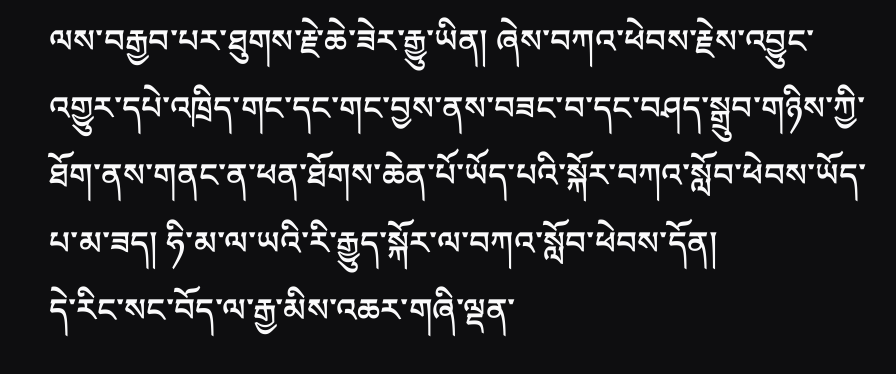ལས་བརྒྱབ་པར་ཐུགས་རྗེ་ཆེ་ཟེར་རྒྱུ་ཡིན། ཞེས་བཀའ་ཕེབས་རྗེས་འབྱུང་འགྱུར་དཔེ་འཁྲིད་གང་དང་གང་བྱས་ནས་བཟང་བ་དང་བཤད་སྒྲུབ་གཉིས་ཀྱི་ཐོག་ནས་གནང་ན་ཕན་ཐོགས་ཆེན་པོ་ཡོད་པའི་སྐོར་བཀའ་སློབ་ཕེབས་ཡོད་པ་མ་ཟད། ཧི་མ་ལ་ཡའི་རི་རྒྱུད་སྐོར་ལ་བཀའ་སློབ་ཕེབས་དོན།
དེ་རིང་སང་བོད་ལ་རྒྱ་མིས་འཆར་གཞི་ལྡན་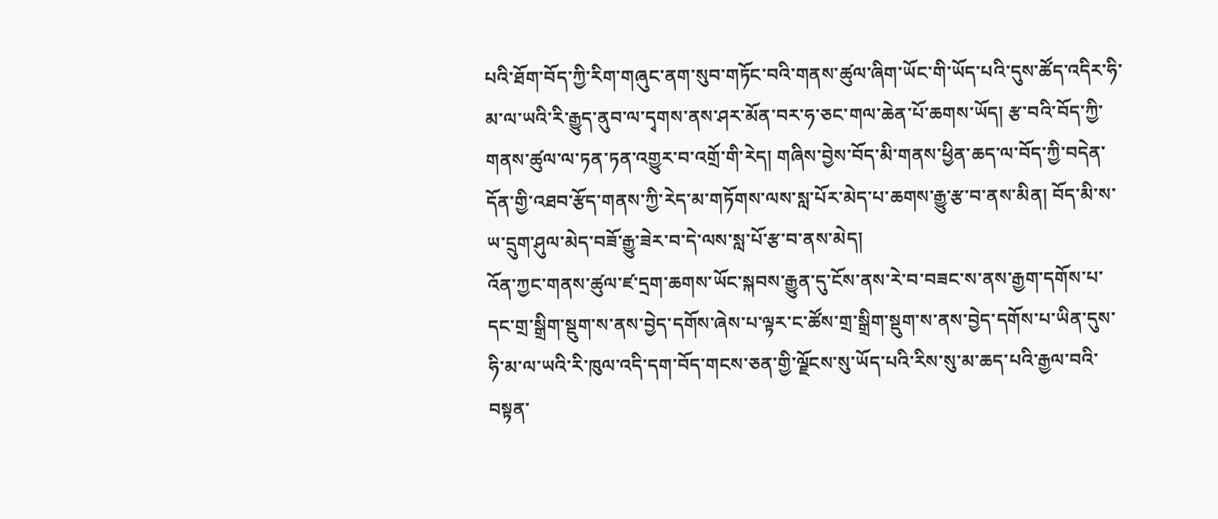པའི་ཐོག་བོད་ཀྱི་རིག་གཞུང་ནག་སུབ་གཏོང་བའི་གནས་ཚུལ་ཞིག་ཡོང་གི་ཡོད་པའི་དུས་ཚོད་འདིར་ཧི་མ་ལ་ཡའི་རི་རྒྱུད་ནུབ་ལ་དྭགས་ནས་ཤར་མོན་བར་ཧ་ཅང་གལ་ཆེན་པོ་ཆགས་ཡོད། རྩ་བའི་བོད་ཀྱི་གནས་ཚུལ་ལ་ཏན་ཏན་འགྱུར་བ་འགྲོ་གི་རེད། གཞིས་བྱེས་བོད་མི་གནས་ཕྱིན་ཆད་ལ་བོད་ཀྱི་བདེན་དོན་གྱི་འཐབ་རྩོད་གནས་ཀྱི་རེད་མ་གཏོགས་ལས་སླ་པོར་མེད་པ་ཆགས་རྒྱུ་རྩ་བ་ནས་མིན། བོད་མི་ས་ཡ་དྲུག་ཤུལ་མེད་བཟོ་རྒྱུ་ཟེར་བ་དེ་ལས་སླ་པོ་རྩ་བ་ནས་མེད།
འོན་ཀྱང་གནས་ཚུལ་ཛ་དྲག་ཆགས་ཡོང་སྐབས་རྒྱུན་དུ་ངོས་ནས་རེ་བ་བཟང་ས་ནས་རྒྱག་དགོས་པ་དང་གྲ་སྒྲིག་སྡུག་ས་ནས་བྱེད་དགོས་ཞེས་པ་ལྟར་ང་ཚོས་གྲ་སྒྲིག་སྡུག་ས་ནས་བྱེད་དགོས་པ་ཡིན་དུས་ཧི་མ་ལ་ཡའི་རི་ཁུལ་འདི་དག་བོད་གངས་ཅན་གྱི་ལྗོངས་སུ་ཡོད་པའི་རིས་སུ་མ་ཆད་པའི་རྒྱལ་བའི་བསྟན་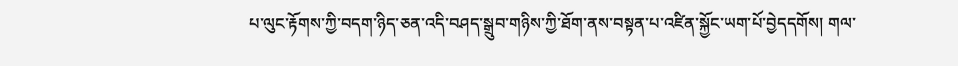པ་ལུང་རྟོགས་ཀྱི་བདག་ཉིད་ཅན་འདི་བཤད་སྒྲུབ་གཉིས་ཀྱི་ཐོག་ནས་བསྟན་པ་འཛིན་སྐྱོང་ཡག་པོ་བྱེདདགོས། གལ་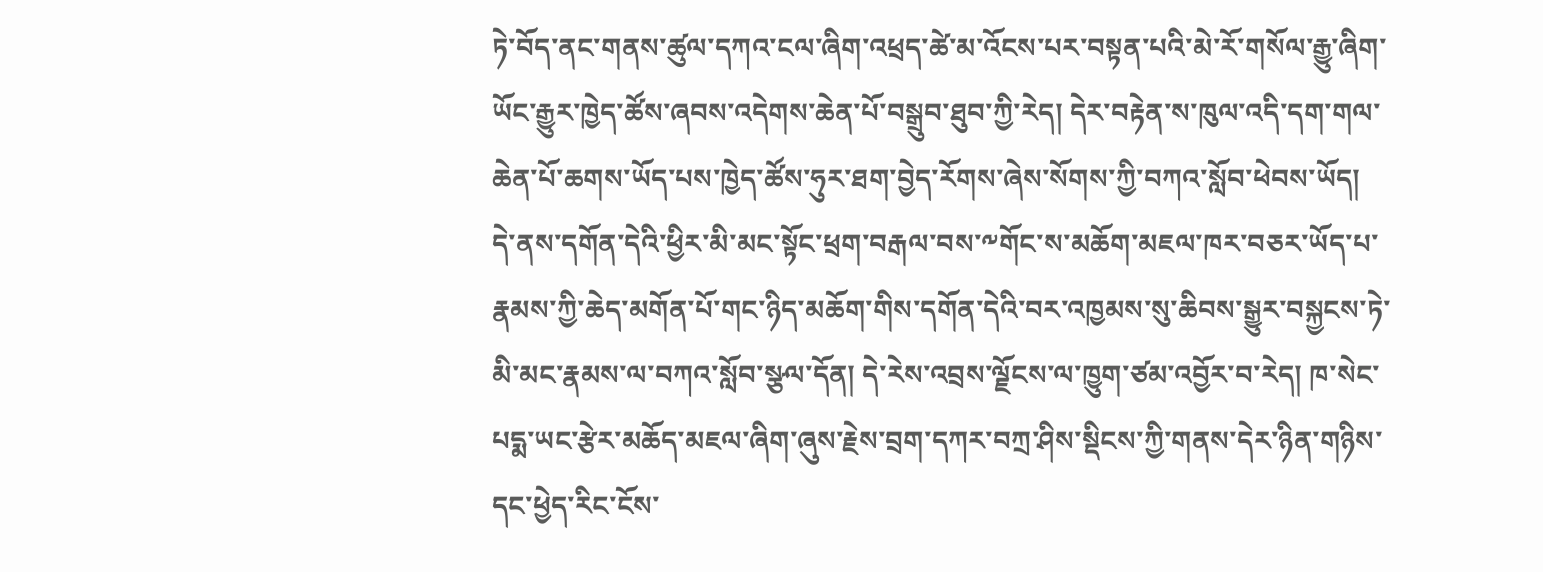ཏེ་བོད་ནང་གནས་ཚུལ་དཀའ་ངལ་ཞིག་འཕྲད་ཚེ་མ་འོངས་པར་བསྟན་པའི་མེ་རོ་གསོལ་རྒྱུ་ཞིག་ཡོང་རྒྱུར་ཁྱེད་ཚོས་ཞབས་འདེགས་ཆེན་པོ་བསྒྲུབ་ཐུབ་ཀྱི་རེད། དེར་བརྟེན་ས་ཁུལ་འདི་དག་གལ་ཆེན་པོ་ཆགས་ཡོད་པས་ཁྱེད་ཚོས་ཧུར་ཐག་བྱེད་རོགས་ཞེས་སོགས་ཀྱི་བཀའ་སློབ་ཕེབས་ཡོད།
དེ་ནས་དགོན་དེའི་ཕྱིར་མི་མང་སྟོང་ཕྲག་བརྒལ་བས་༸གོང་ས་མཆོག་མཇལ་ཁར་བཅར་ཡོད་པ་རྣམས་ཀྱི་ཆེད་མགོན་པོ་གང་ཉིད་མཆོག་གིས་དགོན་དེའི་བར་འཁྱམས་སུ་ཆིབས་སྒྱུར་བསྐྱངས་ཏེ་མི་མང་རྣམས་ལ་བཀའ་སློབ་སྩལ་དོན། དེ་རེས་འབྲས་ལྗོངས་ལ་ཁྱུག་ཙམ་འབྱོར་བ་རེད། ཁ་སེང་པདྨ་ཡང་རྩེར་མཆོད་མཇལ་ཞིག་ཞུས་རྗེས་བྲག་དཀར་བཀྲ་ཤིས་སྡིངས་ཀྱི་གནས་དེར་ཉིན་གཉིས་དང་ཕྱེད་རིང་ངོས་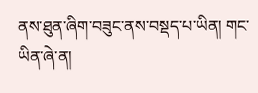ནས་ཐུན་ཞིག་བཟུང་ནས་བསྡད་པ་ཡིན། གང་ཡིན་ཞེ་ན།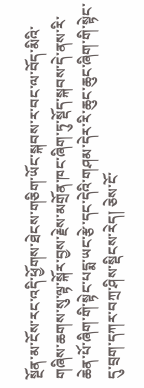སྔོན་མ་ངོས་རང་འདི་ཕྱོགས་ཐེངས་གཅིག་ཡོང་སྐབས་ར་བང་ལ་བོད་མིའི་གཞིས་ཆགས་སུ་ལྟ་སྐོར་བྱས་རྗེས་མགྲོན་ཁང་ཞིག་ཏུ་སྡོད་སྐབས་དེ་ནས་རི་ཆེན་པོ་ཞིག་གི་སྟེང་པདྨ་ཡང་རྩེ་དང་དེའི་གཤམ་དེར་རི་ཆུང་ཆུང་ཞིག་གི་སྟེང་དུ་བྲག་དཀར་བཀྲ་ཤིས་སྡིངས་རེད། ཅེས་ངོ་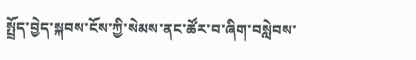སྤྲོད་བྱེད་སྐབས་ངོས་ཀྱི་སེམས་ནང་ཚོར་བ་ཞིག་བསླེབས་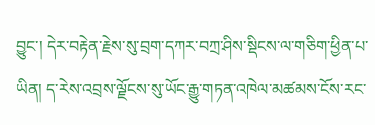བྱུང་། དེར་བརྟེན་རྗེས་སུ་བྲག་དཀར་བཀྲ་ཤིས་སྡིངས་ལ་གཅིག་ཕྱིན་པ་ཡིན། ད་རེས་འབྲས་ལྗོངས་སུ་ཡོང་རྒྱུ་གཏན་འཁེལ་མཚམས་ངོས་རང་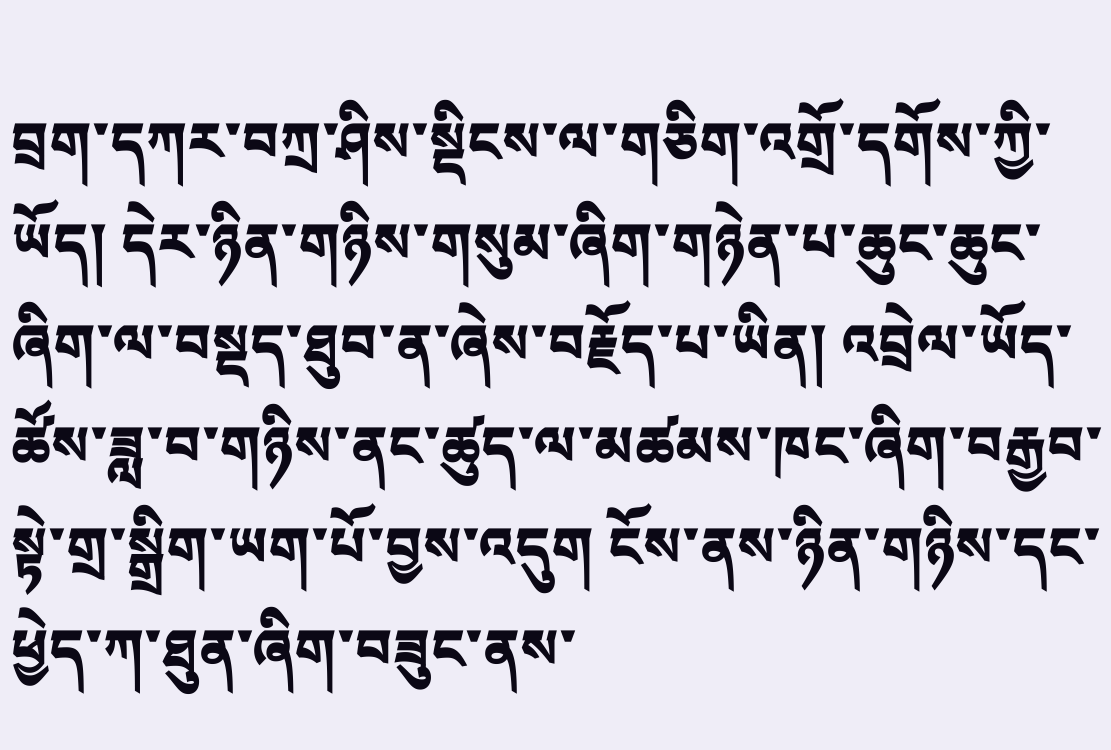བྲག་དཀར་བཀྲ་ཤིས་སྡིངས་ལ་གཅིག་འགྲོ་དགོས་ཀྱི་ཡོད། དེར་ཉིན་གཉིས་གསུམ་ཞིག་གཉེན་པ་ཆུང་ཆུང་ཞིག་ལ་བསྡད་ཐུབ་ན་ཞེས་བརྗོད་པ་ཡིན། འབྲེལ་ཡོད་ཚོས་ཟླ་བ་གཉིས་ནང་ཚུད་ལ་མཚམས་ཁང་ཞིག་བརྒྱབ་སྟེ་གྲ་སྒྲིག་ཡག་པོ་བྱས་འདུག ངོས་ནས་ཉིན་གཉིས་དང་ཕྱེད་ཀ་ཐུན་ཞིག་བཟུང་ནས་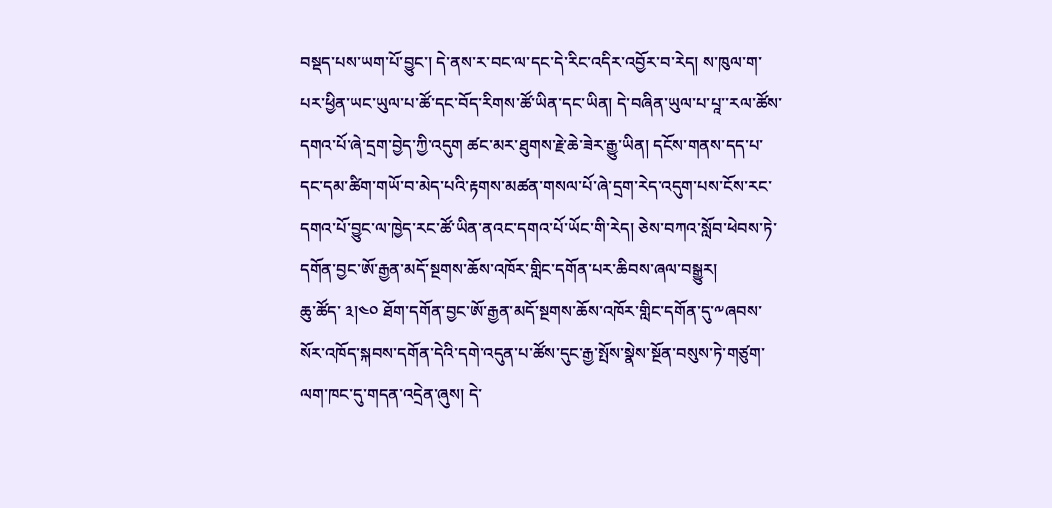བསྡད་པས་ཡག་པོ་བྱུང་། དེ་ནས་ར་བང་ལ་དང་དེ་རིང་འདིར་འབྱོར་བ་རེད། ས་ཁུལ་ག་པར་ཕྱིན་ཡང་ཡུལ་པ་ཚོ་དང་བོད་རིགས་ཚོ་ཡིན་དང་ཡིན། དེ་བཞིན་ཡུལ་པ་པཱ་་རལ་ཚོས་དགའ་པོ་ཞེ་དྲག་བྱེད་ཀྱི་འདུག ཚང་མར་ཐུགས་རྗེ་ཆེ་ཟེར་རྒྱུ་ཡིན། དངོས་གནས་དད་པ་དང་དམ་ཚིག་གཡོ་བ་མེད་པའི་རྟགས་མཚན་གསལ་པོ་ཞེ་དྲག་རེད་འདུག་པས་ངོས་རང་དགའ་པོ་བྱུང་ལ་ཁྱེད་རང་ཚོ་ཡིན་ནའང་དགའ་པོ་ཡོང་གི་རེད། ཅེས་བཀའ་སློབ་ཕེབས་ཏེ་དགོན་བྱང་ཨོ་རྒྱན་མདོ་སྔགས་ཆོས་འཁོར་གླིང་དགོན་པར་ཆིབས་ཞལ་བསྒྱུར།
ཆུ་ཚོད་ ༣།༤༠ ཐོག་དགོན་བྱང་ཨོ་རྒྱན་མདོ་སྔགས་ཆོས་འཁོར་གླིང་དགོན་དུ་༸ཞབས་སོར་འཁོད་སྐབས་དགོན་དེའི་དགེ་འདུན་པ་ཚོས་དུང་རྒྱ་སྤོས་སྣེས་སྔོན་བསུས་ཏེ་གཙུག་ལག་ཁང་དུ་གདན་འདྲེན་ཞུས། དེ་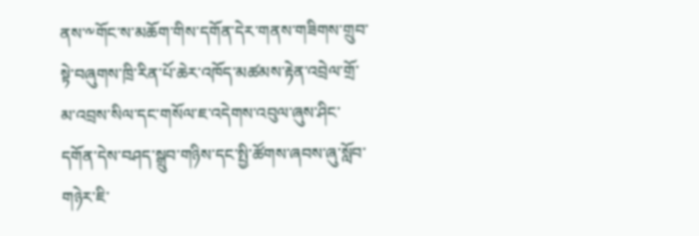ནས་༸གོང་ས་མཆོག་གིས་དགོན་དེར་གནས་གཟིགས་གྲུབ་སྟེ་བཞུགས་ཁྲི་རིན་པོ་ཆེར་འཁོད་མཚམས་རྟེན་འབྲེལ་གྲོ་མ་འབྲས་སིལ་དང་གསོལ་ཇ་འདེགས་འབུལ་ཞུས་ཤིང་དགོན་དེས་བཤད་སྒྲུབ་གཉིས་དང་སྤྱི་ཚོགས་ཞབས་ཞུ་སློབ་གཉེར་ཇི་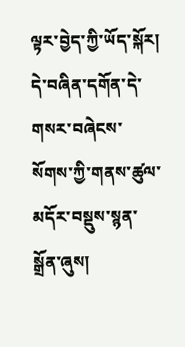ལྟར་བྱེད་ཀྱི་ཡོད་སྐོར། དེ་བཞིན་དགོན་དེ་གསར་བཞེངས་སོགས་ཀྱི་གནས་ཚུལ་མདོར་བསྡུས་སྙན་སྒྲོན་ཞུས།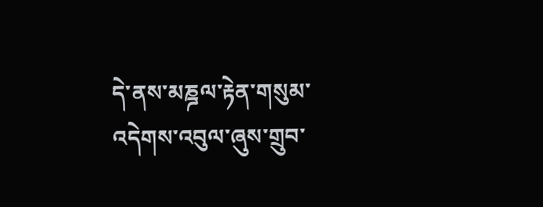དེ་ནས་མཎྜལ་རྟེན་གསུམ་འདེགས་འབུལ་ཞུས་གྲུབ་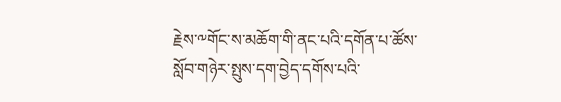རྗེས་༸གོང་ས་མཆོག་གི་ནང་པའི་དགོན་པ་ཚོས་སློབ་གཉེར་སྤུས་དག་བྱེད་དགོས་པའི་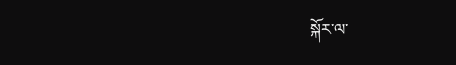སྐོར་ལ་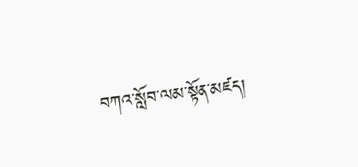བཀའ་སློབ་ལམ་སྟོན་མཛད།